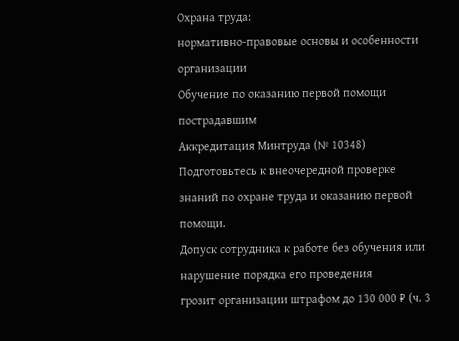Охрана труда:
нормативно-правовые основы и особенности организации
Обучение по оказанию первой помощи пострадавшим
Аккредитация Минтруда (№ 10348)
Подготовьтесь к внеочередной проверке знаний по охране труда и оказанию первой помощи.
Допуск сотрудника к работе без обучения или нарушение порядка его проведения
грозит организации штрафом до 130 000 ₽ (ч. 3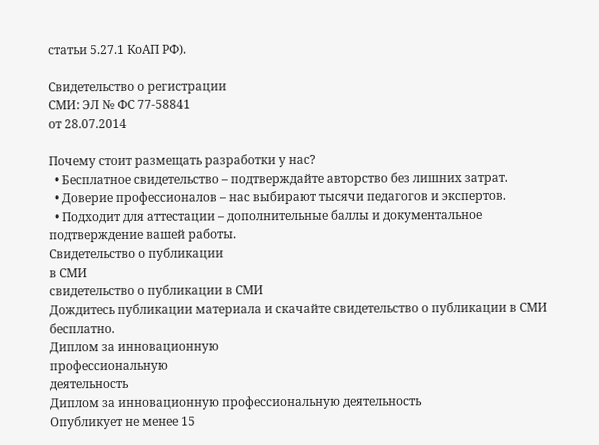статьи 5.27.1 КоАП РФ).

Свидетельство о регистрации
СМИ: ЭЛ № ФС 77-58841
от 28.07.2014

Почему стоит размещать разработки у нас?
  • Бесплатное свидетельство – подтверждайте авторство без лишних затрат.
  • Доверие профессионалов – нас выбирают тысячи педагогов и экспертов.
  • Подходит для аттестации – дополнительные баллы и документальное подтверждение вашей работы.
Свидетельство о публикации
в СМИ
свидетельство о публикации в СМИ
Дождитесь публикации материала и скачайте свидетельство о публикации в СМИ бесплатно.
Диплом за инновационную
профессиональную
деятельность
Диплом за инновационную профессиональную деятельность
Опубликует не менее 15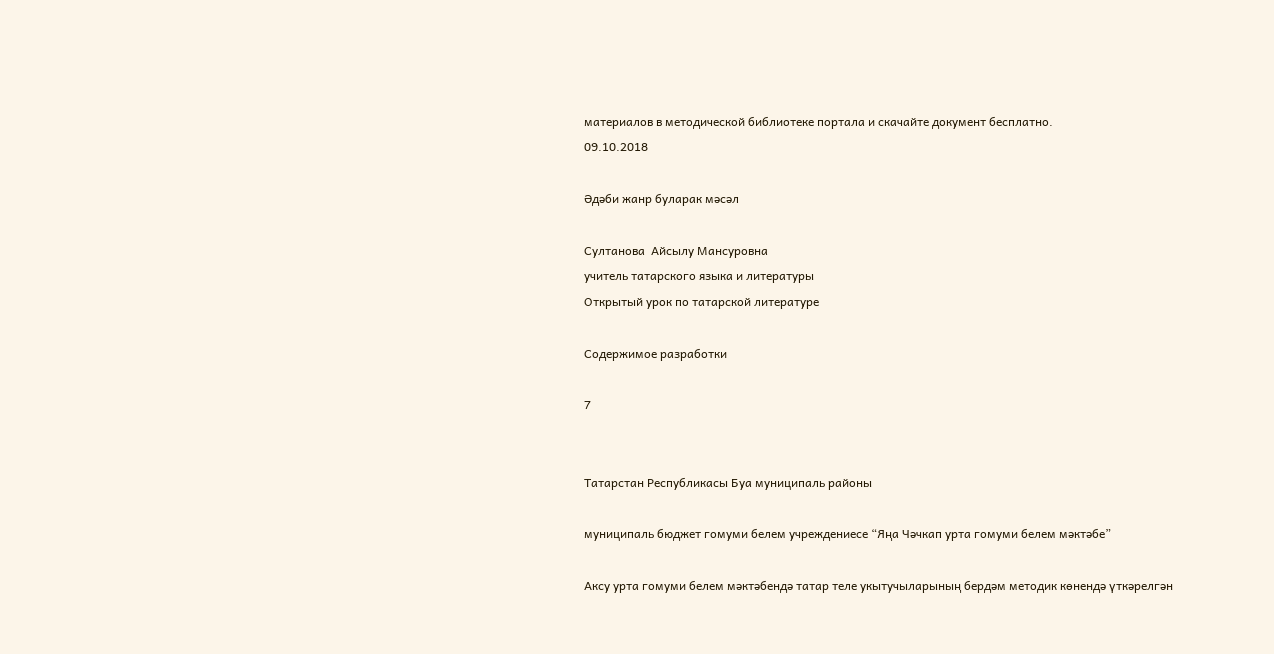материалов в методической библиотеке портала и скачайте документ бесплатно.
09.10.2018

Әдәби жанр буларак мәсәл

Султанова  Айсылу Мансуровна
учитель татарского языка и литературы
Открытый урок по татарской литературе

Содержимое разработки

7


Татарстан Республикасы Буа муниципаль районы

муниципаль бюджет гомуми белем учреждениесе “Яңа Чәчкап урта гомуми белем мәктәбе”

Аксу урта гомуми белем мәктәбендә татар теле укытучыларының бердәм методик көнендә үткәрелгән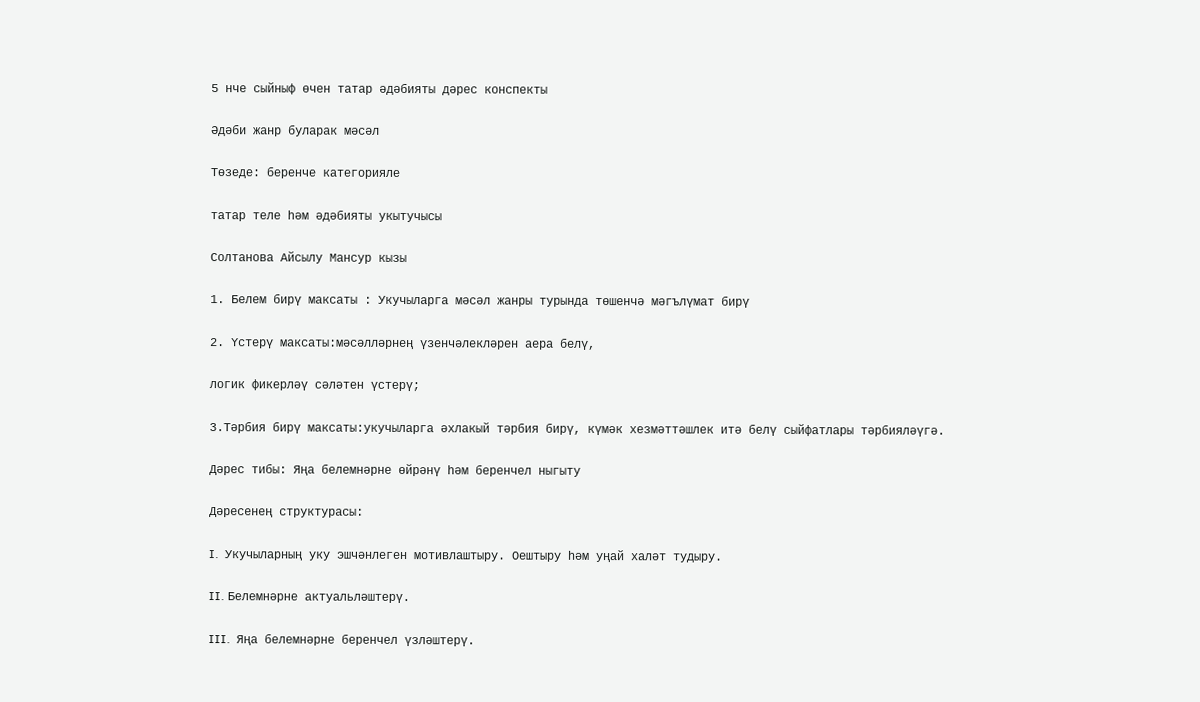5 нче сыйныф өчен татар әдәбияты дәрес конспекты

Әдәби жанр буларак мәсәл

Төзеде: беренче категорияле

татар теле һәм әдәбияты укытучысы

Солтанова Айсылу Мансур кызы

1. Белем бирү максаты : Укучыларга мәсәл жанры турында төшенчә мәгълүмат бирү

2. Үстерү максаты:мәсәлләрнең үзенчәлекләрен аера белү,

логик фикерләү сәләтен үстерү;

3.Тәрбия бирү максаты:укучыларга әхлакый тәрбия бирү, күмәк хезмәттәшлек итә белү сыйфатлары тәрбияләүгә.

Дәрес тибы: Яңа белемнәрне өйрәнү һәм беренчел ныгыту

Дәресенең структурасы:

I.  Укучыларның уку эшчәнлеген мотивлаштыру. Оештыру һәм уңай халәт тудыру.

II. Белемнәрне актуальләштерү.

III.  Яңа белемнәрне беренчел үзләштерү.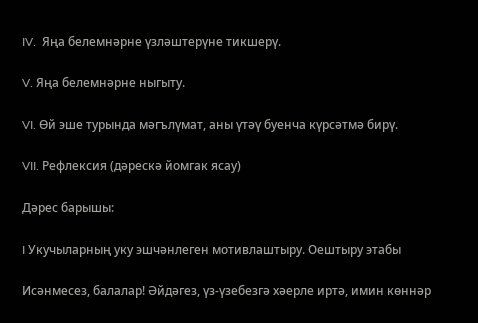IV.  Яңа белемнәрне үзләштерүне тикшерү.

V. Яңа белемнәрне ныгыту.

VI. Өй эше турында мәгълүмат, аны үтәү буенча күрсәтмә бирү.

VII. Рефлексия (дәрескә йомгак ясау)

Дәрес барышы:

I Укучыларның уку эшчәнлеген мотивлаштыру. Оештыру этабы

Исәнмесез, балалар! Әйдәгез, үз-үзебезгә хәерле иртә, имин көннәр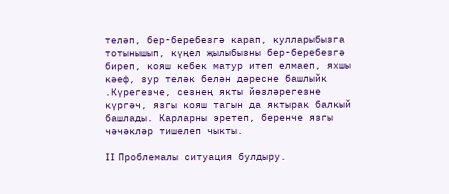теләп, бер-беребезгә карап, кулларыбызга тотынышып, күңел җылыбызны бер-беребезгә биреп, кояш кебек матур итеп елмаеп, яхшы кәеф, зур теләк белән дәресне башлыйк .Күрегезче, сезнең якты йөзләрегезне күргәч, язгы кояш тагын да яктырак балкый башлады. Карларны эретеп, беренче язгы чәчәкләр тишелеп чыкты.

II Проблемалы ситуация булдыру.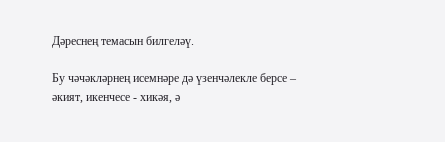Дәреснең темасын билгеләү.

Бу чәчәкләрнең исемнәре дә үзенчәлекле берсе – әкият, икенчесе - хикәя, ә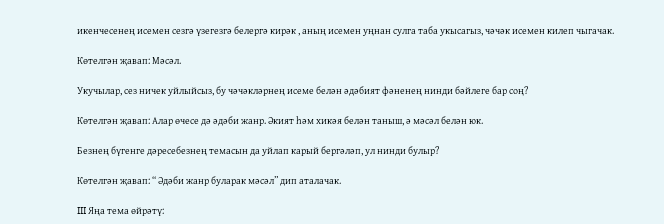икенчесенең исемен сезгә үзегезгә белергә кирәк , аның исемен уңнан сулга таба укысагыз, чәчәк исемен килеп чыгачак.

Көтелгән җавап: Мәсәл.

Укучылар, сез ничек уйлыйсыз, бу чәчәкләрнең исеме белән әдәбият фәненең нинди бәйлеге бар соң?

Көтелгән җавап: Алар өчесе дә әдәби жанр. Әкият һәм хикәя белән таныш, ә мәсәл белән юк.

Безнең бүгенге дәресебезнең темасын да уйлап карый бергәләп, ул нинди булыр?

Көтелгән җавап: “ Әдәби жанр буларак мәсәл” дип аталачак.

III Яңа тема өйрәтү: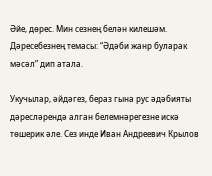Әйе, дөрес. Мин сезнең белән килешәм. Дәресебезнең темасы: “Әдәби жанр буларак мәсәл” дип атала.

Укучылар, әйдәгез, бераз гына рус әдәбияты дәресләрендә алган белемнәрегезне искә төшерик әле. Сез инде Иван Андреевич Крылов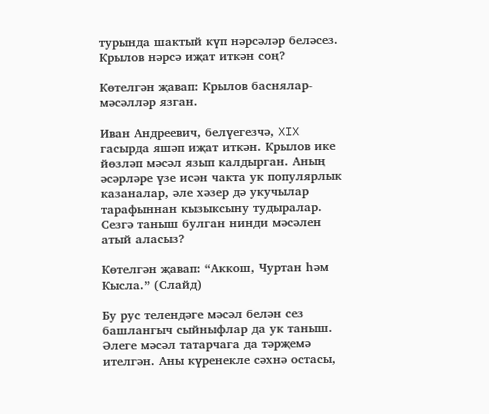турында шактый күп нәрсәләр беләсез. Крылов нәрсә иҗат иткән соң?

Көтелгән җавап: Крылов баснялар- мәсәлләр язган.

Иван Андреевич, белүегезчә, XIX гасырда яшәп иҗат иткән. Крылов ике йөзләп мәсәл язып калдырган. Аның әсәрләре үзе исән чакта ук популярлык казаналар, әле хәзер дә укучылар тарафыннан кызыксыну тудыралар. Сезгә таныш булган нинди мәсәлен атый аласыз?

Көтелгән җавап: “Аккош, Чуртан һәм Кысла.” (Слайд)

Бу рус телендәге мәсәл белән сез башлангыч сыйныфлар да ук таныш. Әлеге мәсәл татарчага да тәрҗемә ителгән. Аны күренекле сәхнә остасы,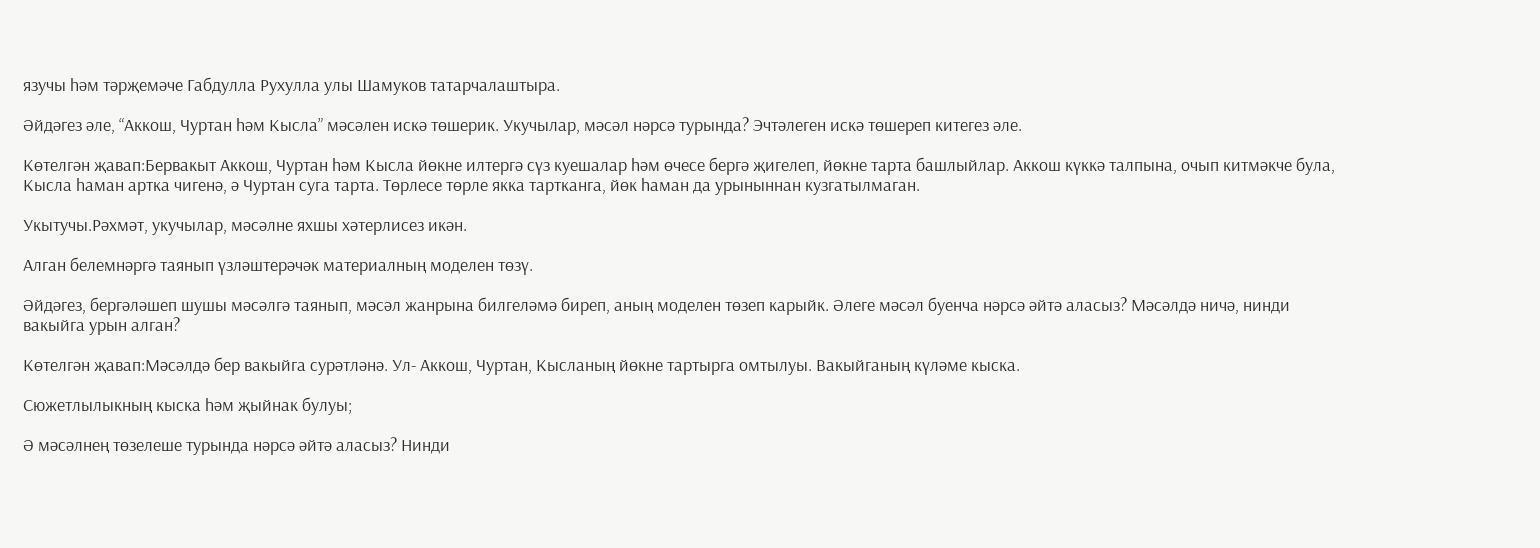язучы һәм тәрҗемәче Габдулла Рухулла улы Шамуков татарчалаштыра.

Әйдәгез әле, “Аккош, Чуртан һәм Кысла” мәсәлен искә төшерик. Укучылар, мәсәл нәрсә турында? Эчтәлеген искә төшереп китегез әле.

Көтелгән җавап:Бервакыт Аккош, Чуртан һәм Кысла йөкне илтергә сүз куешалар һәм өчесе бергә җигелеп, йөкне тарта башлыйлар. Аккош күккә талпына, очып китмәкче була, Кысла һаман артка чигенә, ә Чуртан суга тарта. Төрлесе төрле якка тартканга, йөк һаман да урыныннан кузгатылмаган.

Укытучы.Рәхмәт, укучылар, мәсәлне яхшы хәтерлисез икән.

Алган белемнәргә таянып үзләштерәчәк материалның моделен төзү.

Әйдәгез, бергәләшеп шушы мәсәлгә таянып, мәсәл жанрына билгеләмә биреп, аның моделен төзеп карыйк. Әлеге мәсәл буенча нәрсә әйтә аласыз? Мәсәлдә ничә, нинди вакыйга урын алган?

Көтелгән җавап:Мәсәлдә бер вакыйга сурәтләнә. Ул- Аккош, Чуртан, Кысланың йөкне тартырга омтылуы. Вакыйганың күләме кыска.

Сюжетлылыкның кыска һәм җыйнак булуы;

Ә мәсәлнең төзелеше турында нәрсә әйтә аласыз? Нинди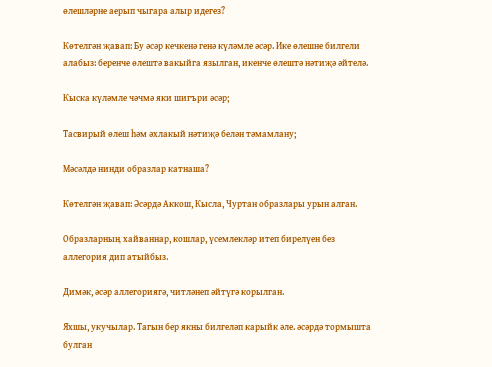өлешләрне аерып чыгара алыр идегез?

Көтелгән җавап: Бу әсәр кечкенә генә күләмле әсәр. Ике өлешне билгели алабыз: беренче өлештә вакыйга язылган, икенче өлештә нәтиҗә әйтелә.

Кыска күләмле чәчмә яки шигъри әсәр;

Тасвирый өлеш һәм әхлакый нәтиҗә белән тәмамлану;

Мәсәлдә нинди образлар катнаша?

Көтелгән җавап: Әсәрдә Аккош, Кысла, Чуртан образлары урын алган.

Образларның хайваннар, кошлар, үсемлекләр итеп бирелүен без аллегория дип атыйбыз.

Димәк, әсәр аллегориягә, читләнеп әйтүгә корылган.

Яхшы, укучылар. Тагын бер якны билгеләп карыйк әле. әсәрдә тормышта булган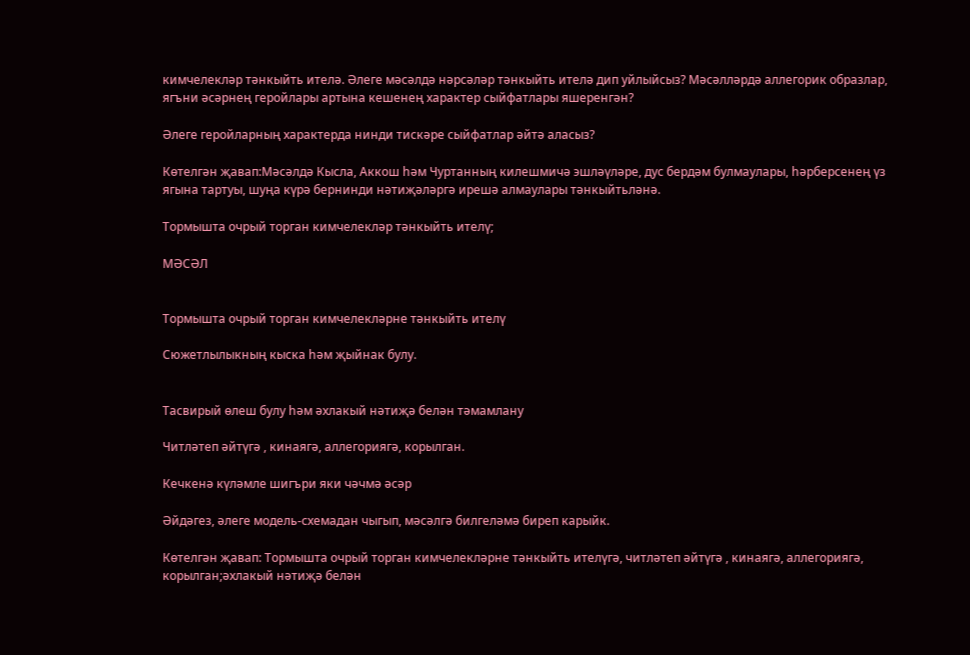кимчелекләр тәнкыйть ителә. Әлеге мәсәлдә нәрсәләр тәнкыйть ителә дип уйлыйсыз? Мәсәлләрдә аллегорик образлар, ягъни әсәрнең геройлары артына кешенең характер сыйфатлары яшеренгән?

Әлеге геройларның характерда нинди тискәре сыйфатлар әйтә аласыз?

Көтелгән җавап:Мәсәлдә Кысла, Аккош һәм Чуртанның килешмичә эшләүләре, дус бердәм булмаулары, һәрберсенең үз ягына тартуы, шуңа күрә бернинди нәтиҗәләргә ирешә алмаулары тәнкыйтьләнә.

Тормышта очрый торган кимчелекләр тәнкыйть ителү;

МӘСӘЛ


Тормышта очрый торган кимчелекләрне тәнкыйть ителү

Сюжетлылыкның кыска һәм җыйнак булу.


Тасвирый өлеш булу һәм әхлакый нәтиҗә белән тәмамлану

Читләтеп әйтүгә , кинаягә, аллегориягә, корылган.

Кечкенә күләмле шигъри яки чәчмә әсәр

Әйдәгез, әлеге модель-схемадан чыгып, мәсәлгә билгеләмә биреп карыйк.

Көтелгән җавап: Тормышта очрый торган кимчелекләрне тәнкыйть ителүгә, читләтеп әйтүгә , кинаягә, аллегориягә, корылган;әхлакый нәтиҗә белән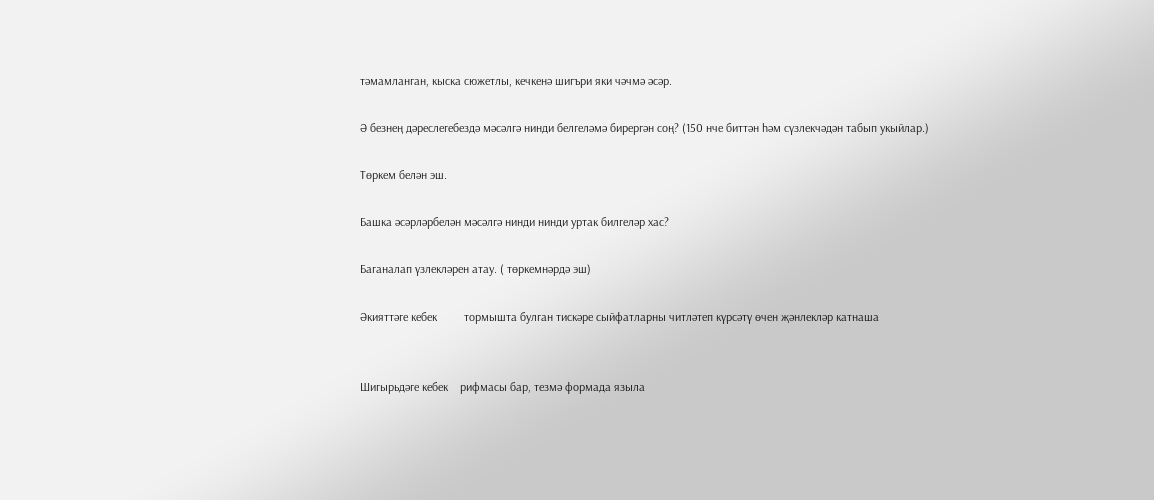тәмамланган, кыска сюжетлы, кечкенә шигъри яки чәчмә әсәр.

Ә безнең дәреслегебездә мәсәлгә нинди белгеләмә бирергән соң? (150 нче биттән һәм сүзлекчәдән табып укыйлар.)

Төркем белән эш.

Башка әсәрләрбелән мәсәлгә нинди нинди уртак билгеләр хас?

Баганалап үзлекләрен атау. ( төркемнәрдә эш)

Әкияттәге кебек         тормышта булган тискәре сыйфатларны читләтеп күрсәтү өчен җәнлекләр катнаша


Шигырьдәге кебек    рифмасы бар, тезмә формада языла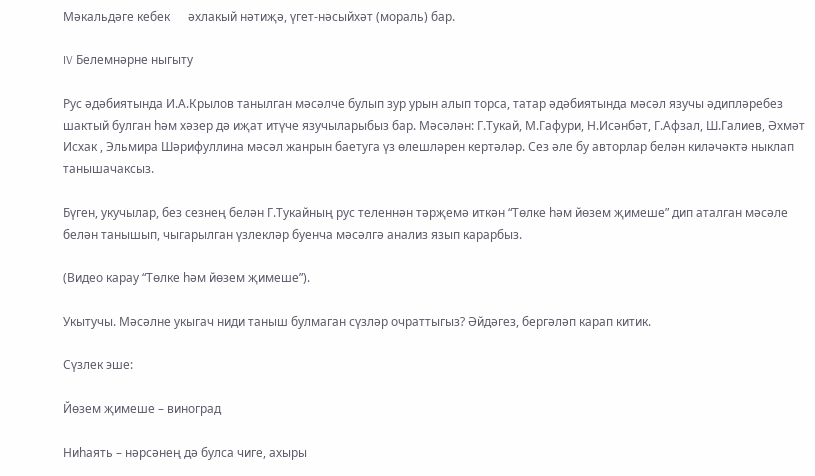Мәкальдәге кебек      әхлакый нәтиҗә, үгет-нәсыйхәт (мораль) бар.

IV Белемнәрне ныгыту

Рус әдәбиятында И.А.Крылов танылган мәсәлче булып зур урын алып торса, татар әдәбиятында мәсәл язучы әдипләребез шактый булган һәм хәзер дә иҗат итүче язучыларыбыз бар. Мәсәлән: Г.Тукай, М.Гафури, Н.Исәнбәт, Г.Афзал, Ш.Галиев, Әхмәт Исхак , Эльмира Шәрифуллина мәсәл жанрын баетуга үз өлешләрен кертәләр. Сез әле бу авторлар белән киләчәктә ныклап танышачаксыз.

Бүген, укучылар, без сезнең белән Г.Тукайның рус теленнән тәрҗемә иткән “Төлке һәм йөзем җимеше” дип аталган мәсәле белән танышып, чыгарылган үзлекләр буенча мәсәлгә анализ язып карарбыз.

(Видео карау “Төлке һәм йөзем җимеше”).

Укытучы. Мәсәлне укыгач ниди таныш булмаган сүзләр очраттыгыз? Әйдәгез, бергәләп карап китик.

Сүзлек эше:

Йөзем җимеше – виноград

Ниһаять – нәрсәнең дә булса чиге, ахыры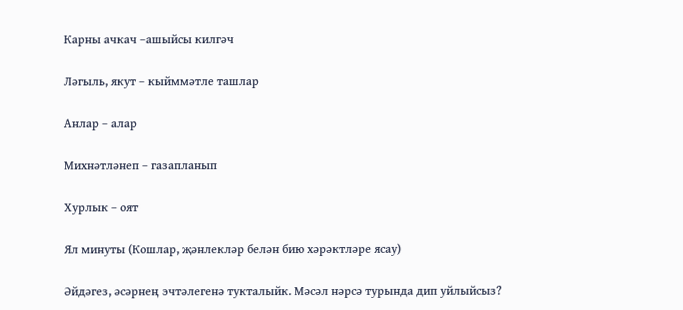Карны ачкач –ашыйсы килгәч

Ләгыль, якут – кыйммәтле ташлар

Анлар – алар

Михнәтләнеп – газапланып

Хурлык – оят

Ял минуты (Кошлар, җәнлекләр белән бию хәрәктләре ясау)

Әйдәгез, әсәрнең эчтәлегенә тукталыйк. Мәсәл нәрсә турында дип уйлыйсыз?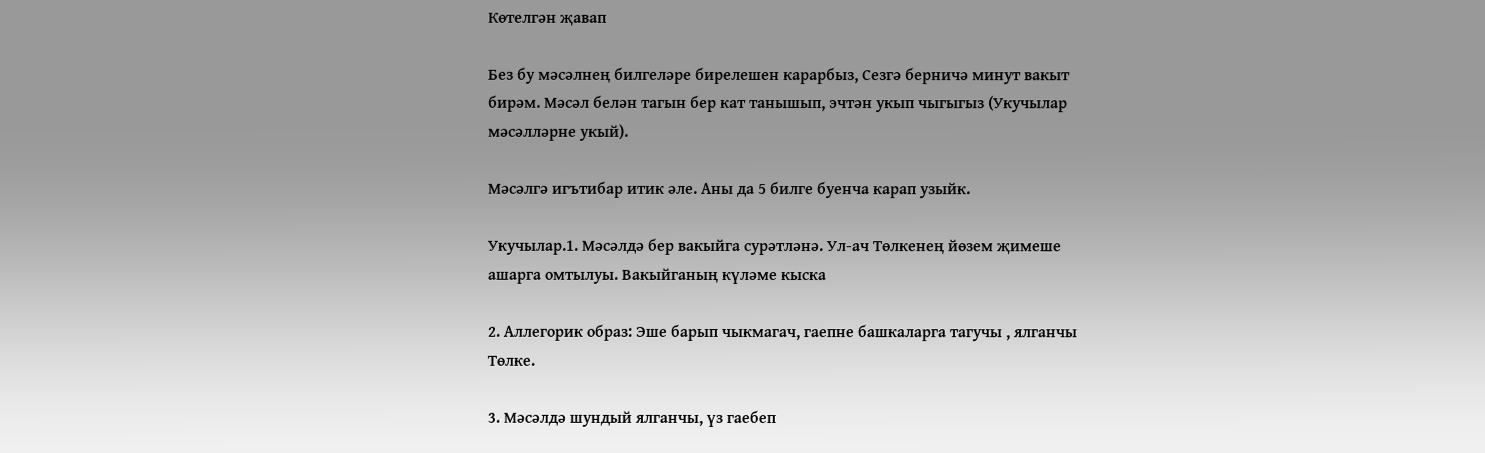Көтелгән җавап

Без бу мәсәлнең билгеләре бирелешен карарбыз, Сезгә берничә минут вакыт бирәм. Мәсәл белән тагын бер кат танышып, эчтән укып чыгыгыз (Укучылар мәсәлләрне укый).

Мәсәлгә игътибар итик әле. Аны да 5 билге буенча карап узыйк.

Укучылар.1. Мәсәлдә бер вакыйга сурәтләнә. Ул-ач Төлкенең йөзем җимеше ашарга омтылуы. Вакыйганың күләме кыска

2. Аллегорик образ: Эше барып чыкмагач, гаепне башкаларга тагучы , ялганчы Төлке.

3. Мәсәлдә шундый ялганчы, үз гаебеп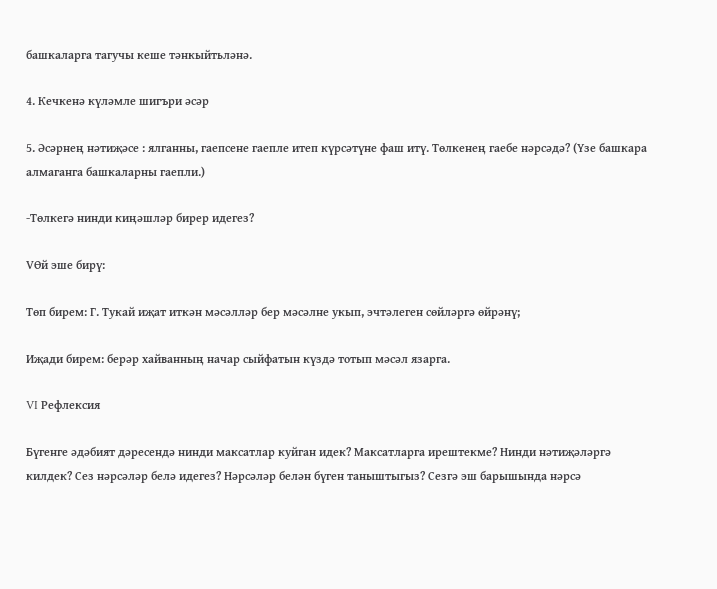башкаларга тагучы кеше тәнкыйтьләнә.

4. Кечкенә күләмле шигъри әсәр

5. Әсәрнең нәтиҗәсе : ялганны, гаепсене гаепле итеп күрсәтүне фаш итү. Төлкенең гаебе нәрсәдә? (Үзе башкара алмаганга башкаларны гаепли.)

-Төлкегә нинди киңәшләр бирер идегез?

VӨй эше бирү:

Төп бирем: Г. Тукай иҗат иткән мәсәлләр бер мәсәлне укып, эчтәлеген сөйләргә өйрәнү;

Иҗади бирем: берәр хайванның начар сыйфатын күздә тотып мәсәл язарга.

VI Рефлексия

Бүгенге әдәбият дәресендә нинди максатлар куйган идек? Максатларга ирештекме? Нинди нәтиҗәләргә килдек? Сез нәрсәләр белә идегез? Нәрсәләр белән бүген таныштыгыз? Сезгә эш барышында нәрсә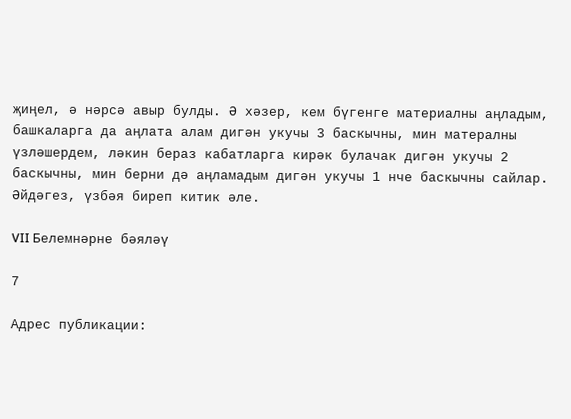җиңел, ә нәрсә авыр булды. Ә хәзер, кем бүгенге материалны аңладым, башкаларга да аңлата алам дигән укучы 3 баскычны, мин матералны үзләшердем, ләкин бераз кабатларга кирәк булачак дигән укучы 2 баскычны, мин берни дә аңламадым дигән укучы 1 нче баскычны сайлар. Әйдәгез, үзбәя биреп китик әле.

VII Белемнәрне бәяләү

7

Адрес публикации: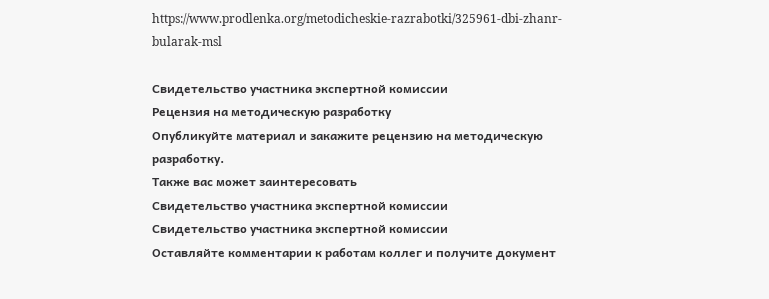https://www.prodlenka.org/metodicheskie-razrabotki/325961-dbi-zhanr-bularak-msl

Свидетельство участника экспертной комиссии
Рецензия на методическую разработку
Опубликуйте материал и закажите рецензию на методическую разработку.
Также вас может заинтересовать
Свидетельство участника экспертной комиссии
Свидетельство участника экспертной комиссии
Оставляйте комментарии к работам коллег и получите документ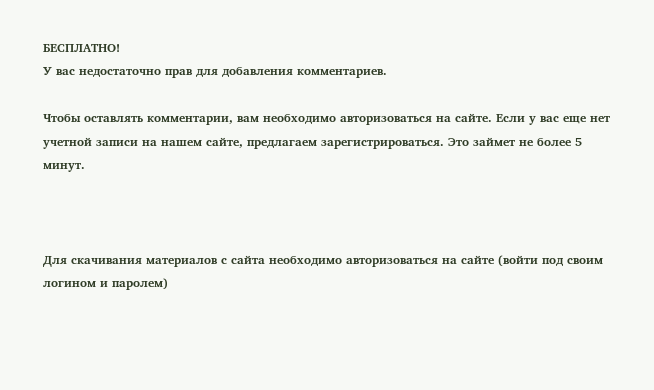БЕСПЛАТНО!
У вас недостаточно прав для добавления комментариев.

Чтобы оставлять комментарии, вам необходимо авторизоваться на сайте. Если у вас еще нет учетной записи на нашем сайте, предлагаем зарегистрироваться. Это займет не более 5 минут.



Для скачивания материалов с сайта необходимо авторизоваться на сайте (войти под своим логином и паролем)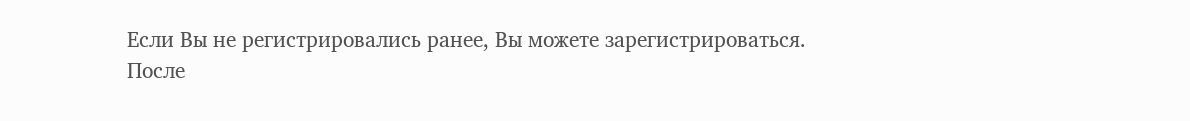Если Вы не регистрировались ранее, Вы можете зарегистрироваться.
После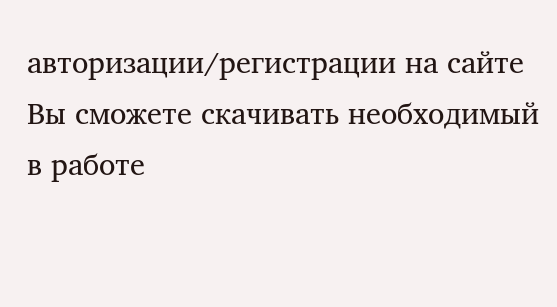авторизации/регистрации на сайте Вы сможете скачивать необходимый в работе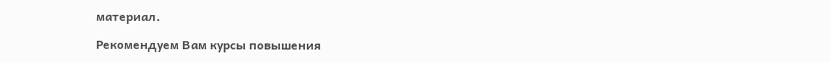материал.

Рекомендуем Вам курсы повышения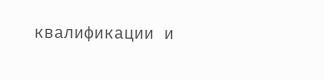квалификации и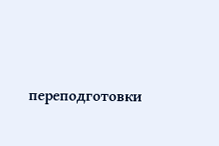переподготовки